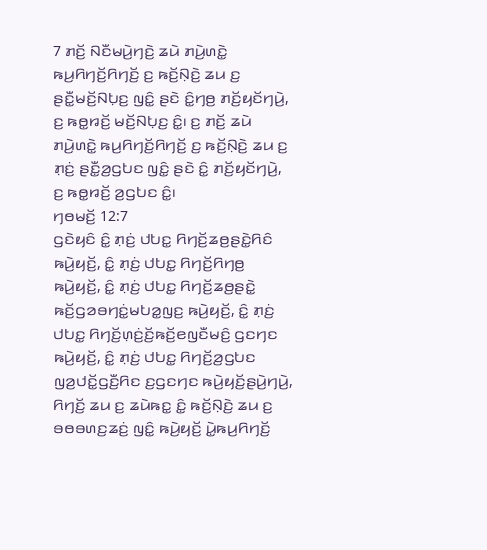7 ꤊꤢꤩ꤬ ꤡꤢꤪꤗꤣꤧ꤬ꤚꤢꤧ꤬ ꤘꤣꤧ ꤊꤣꤧ꤬ꤛꤢꤧ꤭ ꤒꤣ꤬ꤖꤚꤢꤩ꤬ꤖꤚꤢꤩ꤬ ꤢ꤬ ꤒꤢꤩ꤬ꤡ꤫ꤢꤧ꤬ ꤘꤣ ꤢ꤬ ꤔꤢꤪ꤭ꤗꤢꤩ꤬ꤡꤝ꤫ꤢ꤬ ꤜꤢꤨ꤭ ꤔꤢꤧ ꤢꤨ꤭ꤚꤥ꤬ ꤊꤢꤩ꤬ꤟꤢꤩꤚꤣꤧ꤬, ꤢ꤬ ꤒꤥ꤭ꤙꤢꤩ꤬ ꤗꤢꤩ꤬ꤡꤝ꤫ꤢ꤬ ꤢꤨ꤭꤯ ꤢ꤬ ꤊꤢꤩ꤬ ꤘꤣꤧ ꤊꤣꤧ꤬ꤛꤢꤧ꤭ ꤒꤣ꤬ꤖꤚꤢꤩ꤬ꤖꤚꤢꤩ꤬ ꤢ꤬ ꤒꤢꤩ꤬ꤡ꤫ꤢꤧ꤬ ꤘꤣ ꤢ꤬ ꤊ꤫ꤢꤦ꤬ ꤔꤢꤪ꤭ꤤ꤬ꤞꤝꤢ ꤜꤢꤨ꤭ ꤔꤢꤧ ꤢꤨ꤭ ꤊꤢꤩ꤬ꤟꤢꤩꤚꤣꤧ꤬, ꤢ꤬ ꤒꤥ꤭ꤙꤢꤩ꤬ ꤤ꤬ꤞꤝꤢ ꤢꤨ꤭꤯
ꤚꤥꤗꤢꤩ꤬ 12:7
ꤞꤢꤧꤟꤢꤨ ꤢꤨ꤭ ꤊ꤫ꤢꤦ꤬ ꤓꤝꤢ꤭ ꤖꤚꤢꤩ꤬ꤘꤥ꤬ꤔꤢꤧ꤭ꤖꤢꤨ ꤒꤣꤧ꤬ꤟꤢꤩ꤬, ꤢꤨ꤭ ꤊ꤫ꤢꤦ꤬ ꤓꤝꤢ꤭ ꤖꤚꤢꤩ꤬ꤖꤚꤥ꤬ ꤒꤣꤧ꤬ꤟꤢꤩ꤬, ꤢꤨ꤭ ꤊ꤫ꤢꤦ꤬ ꤓꤝꤢ꤭ ꤖꤚꤢꤩ꤬ꤘꤥ꤬ꤔꤢꤧ꤭ ꤒꤢꤩ꤬ꤞꤤꤋꤚꤢꤦ꤭ꤗꤝꤤ꤭ꤜꤢ꤬ ꤒꤣꤧ꤬ꤟꤢꤩ꤬, ꤢꤨ꤭ ꤊ꤫ꤢꤦ꤬ ꤓꤝꤢ꤭ ꤖꤚꤢꤩ꤬ꤛ꤫ꤢꤦ꤬ꤢꤩ꤬ꤒꤢꤩ꤬ꤕꤜꤢꤪꤗꤢꤨ꤬ ꤞꤢꤚꤢ ꤒꤣꤧ꤬ꤟꤢꤩ꤬, ꤢꤨ꤭ ꤊ꤫ꤢꤦ꤬ ꤓꤝꤢ꤭ ꤖꤚꤢꤩ꤬ꤤ꤬ꤞꤝꤢ ꤜꤤ꤬ꤓꤢꤩ꤭ꤞꤢꤪ꤬ꤖꤢ ꤢ꤬ꤞꤢꤚꤢ ꤒꤣꤧ꤬ꤟꤢꤩ꤬ꤔꤣꤧ꤬ꤚꤣꤧ꤬, ꤖꤚꤢꤩ꤬ ꤘꤣ ꤢ꤬ ꤘꤣꤧꤒꤢ꤭ ꤢꤨ꤭ ꤒꤢꤩ꤬ꤡ꤫ꤢꤧ꤬ ꤘꤣ ꤢ꤬ ꤋꤥꤋꤛꤢ꤬ꤘꤢꤦ꤬ ꤜꤢꤨ꤭ ꤒꤣꤧ꤬ꤟꤢꤩ꤬ ꤣꤧ꤭ꤒꤣ꤬ꤖꤚꤢꤩ꤬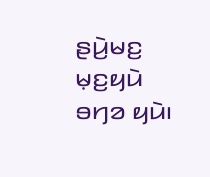ꤔꤣꤧ꤬ꤗꤢ꤬ ꤗ꤫ꤢ꤬ꤟꤣꤧ ꤋꤚꤤ ꤟꤣꤧ꤯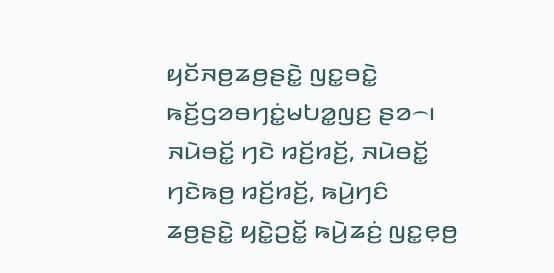ꤟꤢꤩꤏꤥ꤬ꤘꤥ꤬ꤔꤢꤧ꤭ ꤜꤢ꤭ꤋꤢꤧ꤭ ꤒꤢꤩ꤬ꤞꤤꤋꤚꤢꤦ꤭ꤗꤝꤤ꤭ꤜꤢ꤬ ꤔꤤ꤮꤯ ꤏꤣꤧꤋꤢꤩ꤭ ꤚꤢꤧ ꤙꤢꤩ꤬ꤙꤢꤩ꤬, ꤏꤣꤧꤋꤢꤩ꤭ ꤚꤢꤧꤒꤥ꤬ ꤙꤢꤩ꤬ꤙꤢꤩ꤬, ꤒꤣꤧ꤬ꤚꤢꤨ ꤘꤥ꤬ꤔꤢꤧ꤭ ꤟꤢꤧ꤭ꤑꤢꤩ꤭ ꤒꤣꤧ꤬ꤘꤢꤦ꤬ ꤜꤢ꤭ꤕ꤫ꤥ꤬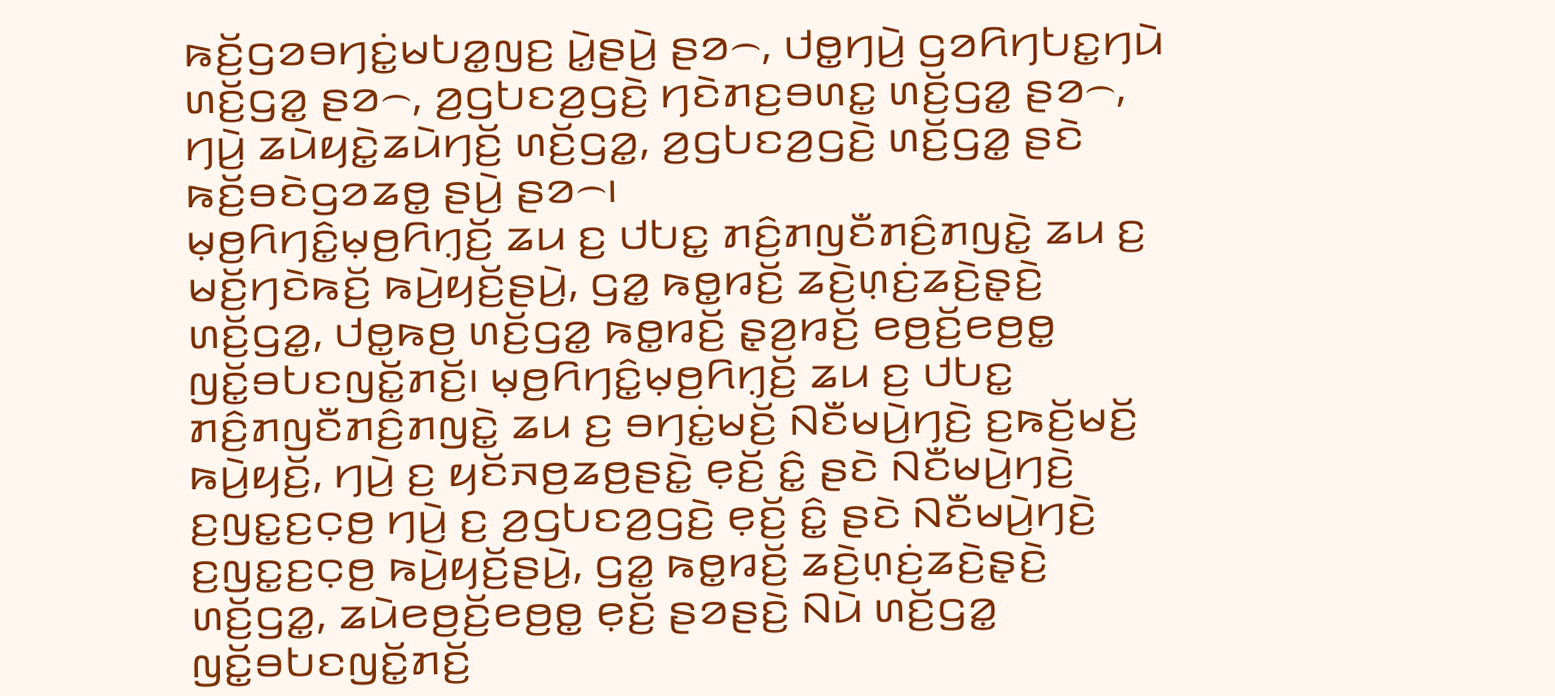ꤒꤢꤩ꤬ꤞꤤꤋꤚꤢꤦ꤭ꤗꤝꤤ꤭ꤜꤢ꤬ ꤣꤧ꤭ꤔꤣꤧ꤬ ꤔꤤ꤮, ꤓꤥ꤭ꤚꤣꤧ꤬ ꤞꤤꤖꤚꤝꤢ꤭ꤚꤣꤧ ꤛꤢꤩ꤬ꤞꤤ꤭ ꤔꤤ꤮, ꤤ꤬ꤞꤝꤢꤤ꤬ꤞꤢꤧ꤬ ꤚꤢꤧꤊꤢ꤬ꤋꤛꤢ꤭ ꤛꤢꤩ꤬ꤞꤤ꤭ ꤔꤤ꤮, ꤚꤣꤧ꤬ ꤘꤣꤧꤟꤢꤧ꤭ꤘꤣꤧꤚꤢꤩ꤬ ꤛꤢꤩ꤬ꤞꤤ꤭, ꤤ꤬ꤞꤝꤢꤤ꤬ꤞꤢꤧ꤬ ꤛꤢꤩ꤬ꤞꤤ꤭ ꤔꤢꤧ ꤒꤢꤩ꤬ꤋꤢꤧꤞꤤꤘꤥ꤭ ꤔꤣꤧ꤬ ꤔꤤ꤮꤯
ꤗ꤫ꤥ꤬ꤖꤚꤢꤨ꤭ꤗ꤫ꤥ꤬ꤖꤚ꤫ꤢꤩ꤬ ꤘꤣ ꤢ꤬ ꤓꤝꤢ꤭ ꤊꤢꤨ꤬ꤊꤜꤢꤪꤊꤢꤨ꤬ꤊꤜꤢꤧ꤭ ꤘꤣ ꤢ꤬ ꤗꤢꤩ꤬ꤚꤢꤧꤒꤢꤩ꤬ ꤒꤣꤧ꤬ꤟꤢꤩ꤬ꤔꤣꤧ꤬, ꤞꤤ꤭ ꤒꤥ꤭ꤙꤢꤩ꤬ ꤘꤢꤧ꤬ꤛ꤫ꤢꤦ꤬ꤘꤢꤧ꤬ꤔ꤫ꤢꤧ꤬ ꤛꤢꤩ꤬ꤞꤤ꤭, ꤓꤥ꤭ꤒꤥ꤬ ꤛꤢꤩ꤬ꤞꤤ꤭ ꤒꤥ꤭ꤙꤢꤩ꤬ ꤔ꤫ꤤ꤬ꤙꤢꤩ꤬ ꤕꤥ꤬ꤢꤩ꤬ꤕꤥ꤬ꤥ꤭ ꤜꤢꤩ꤭ꤋꤝꤢꤜꤢꤩ꤭ꤊꤢꤩ꤬꤯ ꤗ꤫ꤥ꤬ꤖꤚꤢꤨ꤭ꤗ꤫ꤥ꤬ꤖꤚ꤫ꤢꤩ꤬ ꤘꤣ ꤢ꤬ ꤓꤝꤢ꤭ ꤊꤢꤨ꤬ꤊꤜꤢꤪꤊꤢꤨ꤬ꤊꤜꤢꤧ꤭ ꤘꤣ ꤢ꤬ ꤋꤚꤢꤦ꤭ꤗꤢꤩ꤬ ꤡꤢꤪꤗꤣꤧ꤬ꤚꤢꤧ꤬ ꤢ꤬ꤒꤢꤩ꤬ꤗꤢꤩ꤬ ꤒꤣꤧ꤬ꤟꤢꤩ꤬, ꤚꤣꤧ꤬ ꤢ꤬ ꤟꤢꤩꤏꤥ꤬ꤘꤥ꤬ꤔꤢꤧ꤭ ꤕ꤫ꤢꤩ꤬ ꤢꤨ꤭ ꤔꤢꤧ ꤡꤢꤪꤗꤣꤧ꤬ꤚꤢꤧ꤬ ꤢ꤬ꤜꤢ꤭ꤢ꤬ꤍ꤫ꤥ꤬ ꤚꤣꤧ꤬ ꤢ꤬ ꤤ꤬ꤞꤝꤢꤤ꤬ꤞꤢꤧ꤬ ꤕ꤫ꤢꤩ꤬ ꤢꤨ꤭ ꤔꤢꤧ ꤡꤢꤪꤗꤣꤧ꤬ꤚꤢꤧ꤬ ꤢ꤬ꤜꤢ꤭ꤢ꤬ꤍ꤫ꤥ꤬ ꤒꤣꤧ꤬ꤟꤢꤩ꤬ꤔꤣꤧ꤬, ꤞꤤ꤭ ꤒꤥ꤭ꤙꤢꤩ꤬ ꤘꤢꤧ꤬ꤛ꤫ꤢꤦ꤬ꤘꤢꤧ꤬ꤔ꤫ꤢꤧ꤬ ꤛꤢꤩ꤬ꤞꤤ꤭, ꤘꤣꤧꤕꤥ꤬ꤢꤩ꤬ꤕꤥ꤬ꤥ꤭ ꤕ꤫ꤢꤩ꤬ ꤔꤤꤔꤢꤧ꤬ ꤡꤣꤧ ꤛꤢꤩ꤬ꤞꤤ꤭ ꤜꤢꤩ꤭ꤋꤝꤢꤜꤢꤩ꤭ꤊꤢꤩ꤬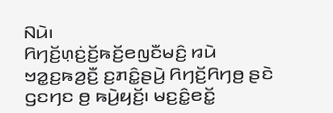ꤡꤣꤧ꤯
ꤖꤚꤢꤩ꤬ꤛ꤫ꤢꤦ꤬ꤢꤩ꤬ꤒꤢꤩ꤬ꤕꤜꤢꤪꤗꤢꤨ꤬ ꤙꤣꤧ ꤠꤤ꤭ꤢ꤬ꤒꤤ꤬ꤢꤪ꤬ ꤢ꤬ꤊꤢꤨ꤭ꤔꤣꤧ꤬ ꤖꤚꤢꤩ꤬ꤖꤚꤥ꤬ ꤔꤢꤧ ꤞꤢꤚꤢ ꤥ꤬ ꤒꤣꤧ꤬ꤟꤢꤩ꤬꤯ ꤗꤢ꤬ꤢꤨ꤭ꤕꤢꤩ꤭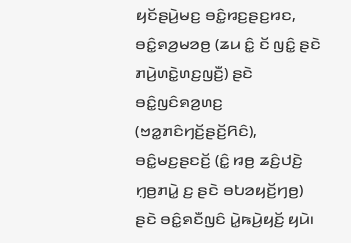ꤟꤢꤩꤔꤣꤧ꤬ꤗꤢ꤬ ꤋꤢꤨ꤭ꤙꤢ꤬ꤔꤢ꤬ꤙꤢ, ꤋꤢꤨ꤭ꤎꤤ꤬ꤗꤤꤥ꤬ (ꤘꤣ ꤢꤨ꤭ ꤢꤩ ꤜꤢꤨ꤭ ꤔꤢꤧ ꤊꤣꤧ꤬ꤛꤢꤧ꤭ꤛꤢ꤬ꤜꤢꤪ꤬) ꤔꤢꤧ ꤋꤢꤨ꤭ꤜꤢꤨꤎꤤ꤬ꤛꤢ꤬ (ꤠꤤ꤭ꤊꤢꤨꤚꤢꤩ꤬ꤔꤢꤩ꤬ꤖꤢꤨ), ꤋꤢꤨ꤭ꤗꤢ꤬ꤔꤢꤢꤩ꤬ (ꤢꤨ꤭ ꤙꤥ꤬ ꤘꤢꤨ꤬ꤓꤢꤧ꤬ ꤚ꤫ꤥ꤬ꤊꤣꤧ꤭ ꤢ꤬ ꤔꤢꤧ ꤋꤝꤤꤟꤢꤩ꤬ꤚꤥ꤬) ꤔꤢꤧ ꤋꤢꤨ꤭ꤎꤢꤪꤜꤢꤨ ꤣꤧ꤭ꤒꤣꤧ꤬ꤟꤢꤩ꤬ ꤟꤣꤧ꤯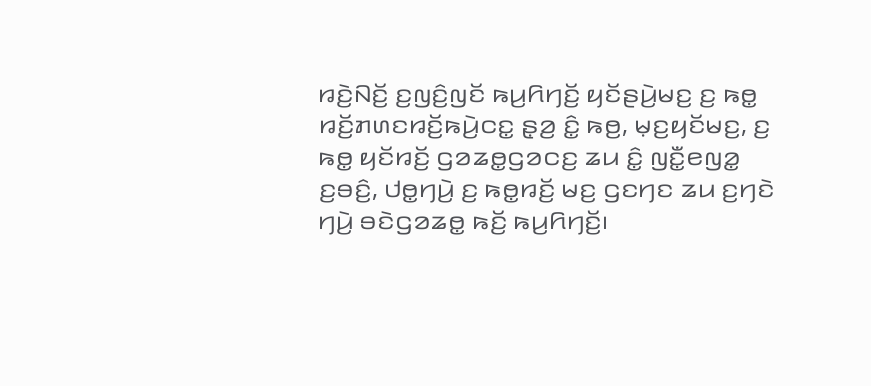ꤙꤢꤧ꤬ꤡꤢꤩ꤬ ꤢ꤬ꤜꤢꤨ꤬ꤜꤢꤩ ꤒꤣ꤬ꤖꤚꤢꤩ꤬ ꤟꤢꤩꤔꤣꤧ꤬ꤗꤢ꤬ ꤢ꤬ ꤒꤥ꤭ ꤙꤢꤩ꤬ꤊꤛꤢꤙꤢꤩ꤬ꤒꤣꤧ꤬ꤍꤢ꤭ ꤔ꤫ꤤ꤬ ꤢꤨ꤭ ꤒꤥ꤬, ꤗ꤫ꤢ꤬ꤟꤢꤩꤗꤢ꤬, ꤢ꤬ ꤒꤥ꤭ ꤟꤢꤩꤙꤢꤩ꤬ ꤞꤤꤘꤥ꤭ꤞꤤꤍꤢ꤬ ꤘꤣ ꤢꤨ꤭ ꤜꤢꤪ꤭ꤕꤜꤤ꤭ ꤢ꤬ꤋꤢꤨ꤬, ꤓꤥ꤭ꤚꤣꤧ꤬ ꤢ꤬ ꤒꤥ꤭ꤙꤢꤩ꤬ ꤗꤢ꤬ ꤞꤢꤚꤢ ꤘꤣ ꤢ꤬ꤚꤢꤧ ꤚꤣꤧ꤬ ꤋꤢꤧꤞꤤꤘꤥ꤭ ꤒꤢꤩ꤬ ꤒꤣ꤬ꤖꤚꤢꤩ꤬꤯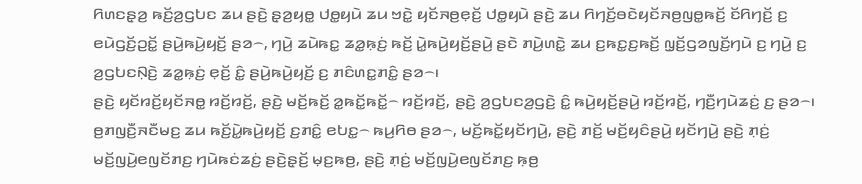ꤖꤛꤢꤔ꤫ꤤ꤬ ꤒꤢꤩ꤬ꤤ꤬ꤞꤝꤢ ꤘꤣ ꤔꤢꤧ꤬ ꤔ꤫ꤤ꤬ꤟꤥ꤭ ꤓꤥ꤭ꤟꤣꤧ ꤘꤣ ꤠꤢꤧ꤭ ꤟꤢꤩꤏꤥ꤬ꤕ꤫ꤢꤩ꤬ ꤓꤥ꤭ꤟꤣꤧ ꤔꤢꤧ꤬ ꤘꤣ ꤖꤚꤢꤩ꤬ꤋꤢꤧꤟꤢꤩꤏꤥ꤬ꤜꤥ꤭ꤒꤢꤩ꤬ ꤢꤩꤖꤚꤢꤩ꤬ ꤢ꤬ ꤕꤣꤧꤞꤢꤩ꤬ꤑꤢꤩ꤭ ꤔꤣꤧ꤬ꤒꤣꤧ꤬ꤟꤢꤩ꤬ ꤔꤤ꤮, ꤚꤣꤧ꤬ ꤘꤣꤧꤒꤢ꤭ ꤘꤤ꤭ꤒ꤫ꤢꤦ꤬ ꤒꤢꤩ꤬ ꤣꤧ꤭ꤒꤣꤧ꤬ꤟꤢꤩ꤬ꤔꤣꤧ꤬ ꤔꤢꤧ ꤊꤣꤧ꤬ꤛꤢꤧ꤭ ꤘꤣ ꤢ꤬ꤒꤢ꤭ꤢ꤬ꤒꤢꤩ꤬ ꤜ꤫ꤢꤩ꤬ꤞꤤꤜꤢꤩ꤬ꤚꤣꤧ ꤢ꤬ ꤚꤣꤧ꤬ ꤢ꤬ ꤤ꤬ꤞꤝꤢꤡ꤫ꤢꤧ꤬ ꤘꤤ꤭ꤒ꤫ꤢꤦ꤬ ꤕ꤫ꤢꤩ꤬ ꤢꤨ꤭ ꤔꤣꤧ꤬ꤒꤣꤧ꤬ꤟꤢꤩ꤬ ꤢ꤬ ꤊꤢꤨꤛꤢ꤭ꤊꤢꤨ꤭ ꤔꤤ꤮꤯
ꤔꤢꤧ꤬ ꤟꤢꤩꤙꤢꤩ꤬ꤟꤢꤩꤏꤥ꤭ ꤙꤢꤩ꤬ꤙꤢꤩ꤬, ꤔꤢꤧ꤬ ꤗꤢꤩ꤬ꤒꤢꤩ꤬ ꤤ꤭ꤒꤢꤩ꤭ꤒꤢꤩ꤭꤮ ꤙꤢꤩ꤬ꤙꤢꤩ꤬, ꤔꤢꤧ꤬ ꤤ꤬ꤞꤝꤢꤤ꤬ꤞꤢꤧ꤬ ꤢꤨ꤭ ꤒꤣꤧ꤬ꤟꤢꤩ꤬ꤔꤣꤧ꤬ ꤙꤢꤩ꤬ꤙꤢꤩ꤬, ꤚꤢꤪ꤬ꤚꤣꤧꤘꤢꤦ꤬ ꤢ꤬ ꤔꤤ꤮꤯ ꤥ꤬ꤊꤜꤢꤪ꤬ꤏꤢꤪꤗꤢ꤬ ꤘꤣ ꤒꤢꤩ꤬ꤣꤧ꤭ꤒꤣꤧ꤬ꤟꤢꤩ꤬ ꤢ꤬ꤊꤢꤨ꤭ ꤕꤝꤢ꤭꤮ ꤒꤣ꤬ꤖꤥ ꤔꤤ꤮, ꤗꤢꤩ꤬ꤒꤢꤩ꤭ꤟꤢꤩꤚꤣꤧ꤬, ꤔꤢꤧ꤬ ꤊꤢꤩ꤬ ꤗꤢꤩ꤬ꤟꤢꤨꤔꤣꤧ꤬ ꤟꤢꤩꤚꤣꤧ꤬ ꤔꤢꤧ꤬ ꤊ꤫ꤢꤦ꤬ ꤗꤢꤩ꤬ꤜꤣꤧ꤬ꤕꤜꤢꤩꤊꤢ꤬ ꤚꤣꤧꤒꤢꤦꤘꤢꤦ꤬ ꤔꤢꤧ꤬ꤔ꤫ꤢꤩ꤬ ꤗ꤫ꤢ꤬ꤒꤥ꤬, ꤔꤢꤧ꤬ ꤊ꤫ꤢꤦ꤬ ꤗꤢꤩ꤬ꤜꤣꤧ꤬ꤕꤜꤢꤩꤊꤢ꤬ ꤒ꤫ꤥ꤬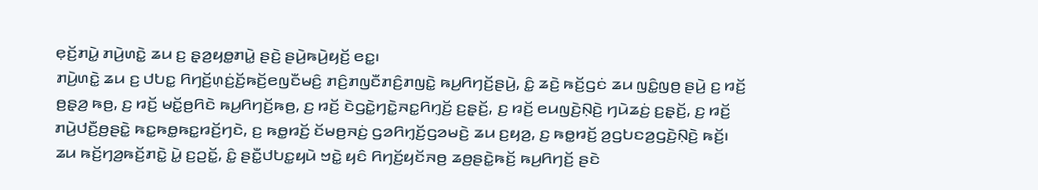ꤕ꤫ꤢꤩ꤬ꤊꤣꤧ꤭ ꤊꤣꤧ꤬ꤛꤢꤧ꤭ ꤘꤣ ꤢ꤬ ꤔ꤫ꤤ꤬ꤟꤥ꤭ꤊꤣꤧ꤭ ꤔꤢꤧ꤬ ꤔꤣꤧ꤬ꤒꤣꤧ꤬ꤟꤢꤩ꤬ ꤕꤢ꤭꤯
ꤊꤣꤧ꤬ꤛꤢꤧ꤭ ꤘꤣ ꤢ꤬ ꤓꤝꤢ꤭ ꤖꤚꤢꤩ꤬ꤛ꤫ꤢꤦ꤬ꤢꤩ꤬ꤒꤢꤩ꤬ꤕꤜꤢꤪꤗꤢꤨ꤬ ꤊꤢꤨ꤬ꤊꤜꤢꤪꤊꤢꤨ꤬ꤊꤜꤢꤧ꤭ ꤒꤣ꤬ꤖꤚꤢꤩ꤬ꤔꤣꤧ꤬, ꤢꤨ꤭ ꤘꤢꤧ꤬ ꤒꤢꤩ꤬ꤞꤢꤦ ꤘꤣ ꤜꤢꤨ꤭ꤜꤥ꤬ ꤔꤣꤧ꤬ ꤢ꤬ ꤙꤢꤩ꤬ ꤥ꤬ꤔ꤫ꤤ꤬ ꤒꤥ꤬, ꤢ꤬ ꤙꤢꤩ꤬ ꤗꤢꤩ꤭ꤥ꤬ꤖꤢꤧ ꤒꤣ꤬ꤖꤚꤢꤩ꤬ꤒꤥ꤬, ꤢ꤬ ꤙꤢꤩ꤬ ꤢꤧꤞꤢꤧ꤭ꤚꤢꤧ꤭ꤏꤢ꤭ꤖꤚ꤫ꤢꤩ꤬ ꤢ꤬ꤔ꤫ꤢꤩ꤬, ꤢ꤬ ꤙꤢꤩ꤬ ꤕꤣꤜꤢꤧ꤬ꤡ꤫ꤢꤧ꤬ ꤚꤣꤧꤘꤢꤦ꤬ ꤢ꤬ꤔ꤫ꤢꤩ꤬, ꤢ꤬ ꤙꤢꤩ꤬ ꤊꤣꤧ꤬ꤓꤢꤪ꤬ꤥ꤬ꤔꤢꤧ꤭ ꤒꤢ꤭ꤒꤥ꤭ꤒꤢ꤭ꤙꤢꤩ꤬ꤚꤢꤧ, ꤢ꤬ ꤒꤥ꤭ꤙꤢꤩ꤬ ꤢꤩꤗꤥ꤬ꤏꤢꤦ꤬ ꤞꤤꤖꤚ꤫ꤢꤩ꤬ꤞꤤꤗꤢꤧ꤬ ꤘꤣ ꤢ꤬ꤟꤤ꤬, ꤢ꤬ ꤒꤥ꤭ꤙꤢꤩ꤬ ꤤ꤬ꤞꤝꤢꤤ꤬ꤞꤢꤧ꤬ꤡ꤫ꤢꤧ꤬ ꤒꤢꤩ꤬꤯
ꤘꤣ ꤒꤢꤩ꤬ꤚꤤ꤬ꤒꤢꤩ꤬ꤊꤢꤧ꤭ ꤣꤧ꤭ ꤢ꤬ꤑꤢꤩ꤭, ꤢꤨ꤭ ꤔꤢꤪ꤭ꤓꤝꤢ꤭ꤟꤣꤧ ꤠꤢꤧ꤭ ꤟꤢꤨ ꤖꤚꤢꤩ꤬ꤟꤢꤩꤏꤥ꤬ ꤘꤥ꤬ꤔꤢꤧ꤭ꤒꤢꤩ꤬ ꤒꤣ꤬ꤖꤚꤢꤩ꤬ ꤔꤢꤧ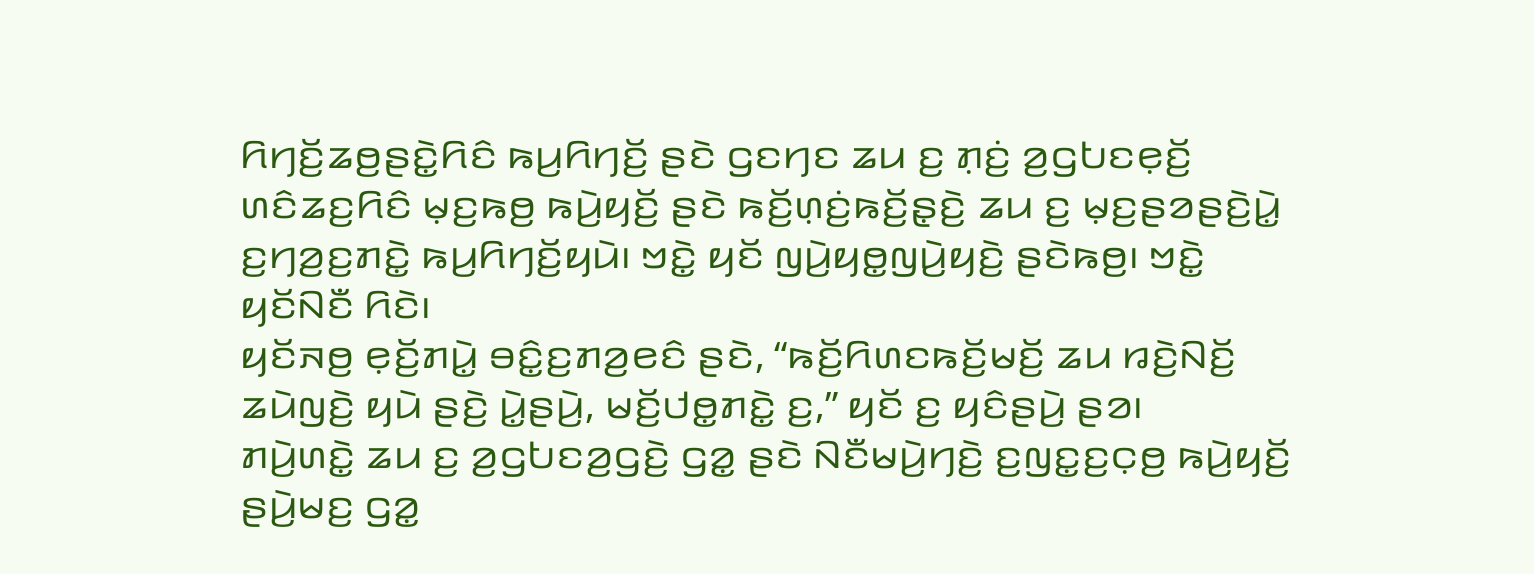ꤖꤚꤢꤩ꤬ꤘꤥ꤬ꤔꤢꤧ꤭ꤖꤢꤨ ꤒꤣ꤬ꤖꤚꤢꤩ꤬ ꤔꤢꤧ ꤞꤢꤚꤢ ꤘꤣ ꤢ꤬ ꤊ꤫ꤢꤦ꤬ ꤤ꤬ꤞꤝꤢꤕ꤫ꤢꤩ꤬ ꤛꤢꤨꤘꤢ꤬ꤖꤢꤨ ꤗ꤫ꤢ꤬ꤒꤥ꤬ ꤒꤣꤧ꤬ꤟꤢꤩ꤬ ꤔꤢꤧ ꤒꤢꤩ꤬ꤛ꤫ꤢꤦ꤬ꤒꤢꤩ꤬ꤔ꤫ꤢꤧ꤬ ꤘꤣ ꤢ꤬ ꤗ꤫ꤢ꤬ꤔꤤꤔꤢꤧ꤬ꤣꤧ꤭ ꤢ꤬ꤚꤤ꤬ꤢ꤬ꤊꤢꤧ꤭ ꤒꤣ꤬ꤖꤚꤢꤩ꤬ꤟꤣꤧ꤯ ꤠꤢꤧ꤭ ꤟꤢꤩ ꤜꤣꤧ꤬ꤟꤥ꤭ꤜꤣꤧ꤬ꤟꤢꤧ꤬ ꤔꤢꤧꤒꤥ꤬꤯ ꤠꤢꤧ꤭ ꤟꤢꤩꤡꤢꤪ ꤖꤢꤧ꤯
ꤟꤢꤩꤏꤥ꤬ ꤕ꤫ꤢꤩ꤬ꤊꤣꤧ꤭ ꤋꤢꤨ꤭ꤢ꤬ꤊꤤ꤬ꤕꤢꤨ ꤔꤢꤧ, “ꤒꤢꤩ꤬ꤖꤛꤢꤒꤢꤩ꤬ꤗꤢꤩ꤬ ꤘꤣ ꤙꤢꤧ꤬ꤡꤢꤩ꤬ ꤘꤣꤧꤜꤢꤧ꤬ ꤟꤣꤧ ꤔꤢꤧ꤬ ꤣꤧ꤭ꤔꤣꤧ꤬, ꤗꤢꤩ꤬ꤓꤥ꤭ꤊꤢꤧ꤭ ꤢ꤬,” ꤟꤢꤩ ꤢ꤬ ꤟꤢꤨꤔꤣꤧ꤬ ꤔꤤ꤯
ꤊꤣꤧ꤬ꤛꤢꤧ꤭ ꤘꤣ ꤢ꤬ ꤤ꤬ꤞꤝꤢꤤ꤬ꤞꤢꤧ꤬ ꤞꤤ꤭ ꤔꤢꤧ ꤡꤢꤪꤗꤣꤧ꤬ꤚꤢꤧ꤬ ꤢ꤬ꤜꤢ꤭ꤢ꤬ꤍ꤫ꤥ꤬ ꤒꤣꤧ꤬ꤟꤢꤩ꤬ ꤔꤣꤧ꤬ꤗꤢ꤬ ꤞꤤ꤭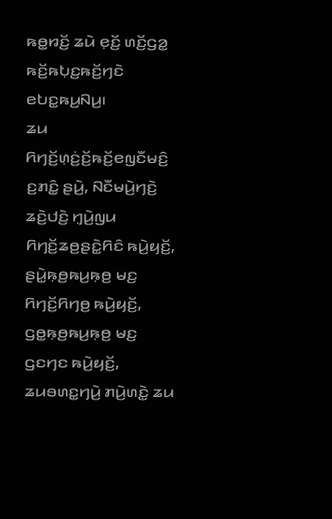ꤒꤥ꤭ꤙꤢꤩ꤬ ꤘꤣꤧ ꤕ꤫ꤢꤩ꤬ ꤛꤢꤩ꤬ꤞꤤ꤭ ꤒꤢꤩ꤬ꤒꤝ꤫ꤢ꤬ꤒꤢꤩ꤬ꤚꤢꤧ ꤕꤝꤢ꤭ꤒꤣ꤬ꤡꤣ꤬꤯
ꤘꤣ ꤖꤚꤢꤩ꤬ꤛ꤫ꤢꤦ꤬ꤢꤩ꤬ꤒꤢꤩ꤬ꤕꤜꤢꤪꤗꤢꤨ꤬ ꤢ꤬ꤊꤢꤨ꤭ ꤔꤣꤧ꤬, ꤡꤢꤪꤗꤣꤧ꤬ꤚꤢꤧ꤬ ꤘꤢꤧ꤬ꤓꤢꤧ꤬ ꤚ꤫ꤣꤧ꤬ꤜꤣ ꤖꤚꤢꤩ꤬ꤘꤥ꤬ꤔꤢꤧ꤭ꤖꤢꤨ ꤒꤣꤧ꤬ꤟꤢꤩ꤬, ꤔꤣꤧ꤭ꤒ꤫ꤥ꤬ꤒꤣ꤬ꤒ꤫ꤥ꤬ ꤗꤢ꤬ ꤖꤚꤢꤩ꤬ꤖꤚꤥ꤬ ꤒꤣꤧ꤬ꤟꤢꤩ꤬, ꤞꤥ꤭ꤒ꤫ꤥ꤬ꤒꤣ꤬ꤒ꤫ꤥ꤬ ꤗꤢ꤬ ꤞꤢꤚꤢ ꤒꤣꤧ꤬ꤟꤢꤩ꤬, ꤘꤣꤋꤛꤢ꤭ꤚꤣꤧ꤬ ꤊꤣꤧ꤬ꤛꤢꤧ꤭ ꤘꤣ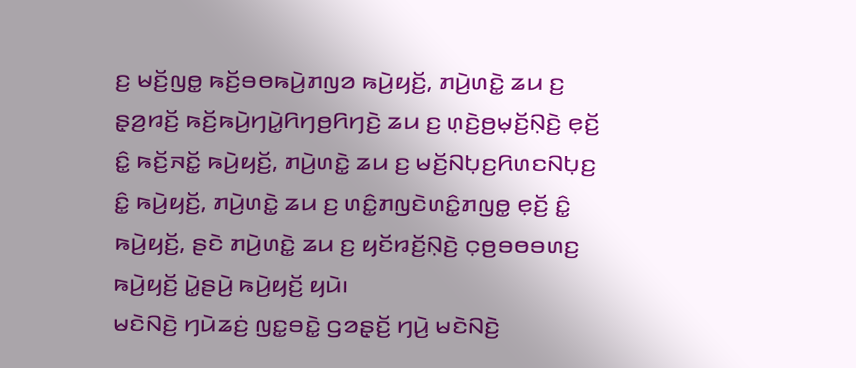ꤢ꤬ ꤗꤢꤩ꤬ꤜꤥ꤭ ꤒꤢꤩ꤬ꤋꤥꤒꤣꤧ꤬ꤊꤜꤤ ꤒꤣꤧ꤬ꤟꤢꤩ꤬, ꤊꤣꤧ꤬ꤛꤢꤧ꤭ ꤘꤣ ꤢ꤬ ꤔ꤫ꤤ꤬ꤙꤢꤩ꤬ ꤒꤢꤩ꤬ꤒꤣꤧ꤬ꤚꤣꤧ꤭ꤖꤚꤥ꤬ꤖꤚꤢꤧ꤬ ꤘꤣ ꤢ꤬ ꤛ꤫ꤢꤧ꤬ꤥ꤬ꤗ꤫ꤢꤩ꤬ꤡ꤫ꤢꤧ꤬ ꤕ꤫ꤢꤩ꤬ ꤢꤨ꤭ ꤒꤢꤩ꤬ꤏꤢꤩ꤭ ꤒꤣꤧ꤬ꤟꤢꤩ꤬, ꤊꤣꤧ꤬ꤛꤢꤧ꤭ ꤘꤣ ꤢ꤬ ꤗꤢꤩ꤬ꤡꤝ꤫ꤢ꤬ꤖꤛꤢꤡꤝ꤫ꤢ꤬ ꤢꤨ꤭ ꤒꤣꤧ꤬ꤟꤢꤩ꤬, ꤊꤣꤧ꤬ꤛꤢꤧ꤭ ꤘꤣ ꤢ꤬ ꤛꤢꤨ꤭ꤊꤜꤢꤧꤛꤢꤨ꤭ꤊꤜꤥ꤭ ꤕ꤫ꤢꤩ꤬ ꤢꤨ꤭ ꤒꤣꤧ꤬ꤟꤢꤩ꤬, ꤔꤢꤧ ꤊꤣꤧ꤬ꤛꤢꤧ꤭ ꤘꤣ ꤢ꤬ ꤟꤢꤩꤙꤢꤩ꤬ꤡ꤫ꤢꤧ꤬ ꤍ꤫ꤥ꤬ꤋꤥꤋꤛꤢ꤬ ꤒꤣꤧ꤬ꤟꤢꤩ꤬ ꤣꤧ꤭ꤔꤣꤧ꤬ ꤒꤣꤧ꤬ꤟꤢꤩ꤬ ꤟꤣꤧ꤯
ꤗꤢꤧꤡꤢꤧ꤬ ꤚꤣꤧꤘꤢꤦ꤬ ꤜꤢ꤭ꤋꤢꤧ꤭ ꤞꤤꤔ꤫ꤢꤩ꤬ ꤚꤣꤧ꤬ ꤗꤢꤧꤡꤢꤧ꤬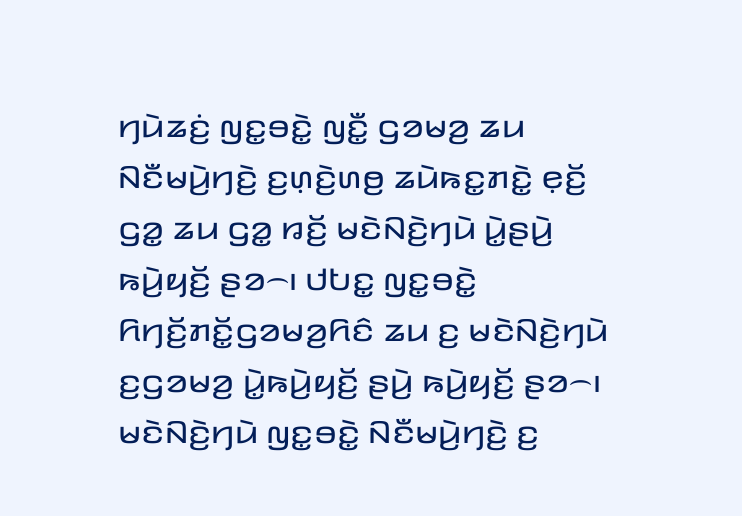ꤚꤣꤧꤘꤢꤦ꤬ ꤜꤢ꤭ꤋꤢꤧ꤭ ꤜꤢꤪ꤭ ꤞꤤꤗꤤ꤬ ꤘꤣ ꤡꤢꤪꤗꤣꤧ꤬ꤚꤢꤧ꤬ ꤢ꤬ꤛ꤫ꤢꤧ꤬ꤛꤥ꤬ ꤘꤣꤧꤒꤢ꤭ꤊꤢꤧ꤭ ꤕ꤫ꤢꤩ꤬ ꤞꤤ꤭ ꤘꤣ ꤞꤤ꤭ ꤙꤢꤩ꤬ ꤗꤢꤧꤡꤢꤧ꤬ꤚꤣꤧ ꤣꤧ꤭ꤔꤣꤧ꤬ ꤒꤣꤧ꤬ꤟꤢꤩ꤬ ꤔꤤ꤮꤯ ꤓꤝꤢ꤭ ꤜꤢ꤭ꤋꤢꤧ꤭ ꤖꤚꤢꤩ꤬ꤊꤢꤩ꤭ꤞꤤꤗꤤ꤬ꤖꤢꤨ ꤘꤣ ꤢ꤬ ꤗꤢꤧꤡꤢꤧ꤬ꤚꤣꤧ ꤢ꤬ꤞꤤꤗꤤ꤬ ꤣꤧ꤭ꤒꤣꤧ꤬ꤟꤢꤩ꤬ ꤔꤣꤧ꤬ ꤒꤣꤧ꤬ꤟꤢꤩ꤬ ꤔꤤ꤮꤯ ꤗꤢꤧꤡꤢꤧ꤬ꤚꤣꤧ ꤜꤢ꤭ꤋꤢꤧ꤭ ꤡꤢꤪꤗꤣꤧ꤬ꤚꤢꤧ꤬ ꤢ꤬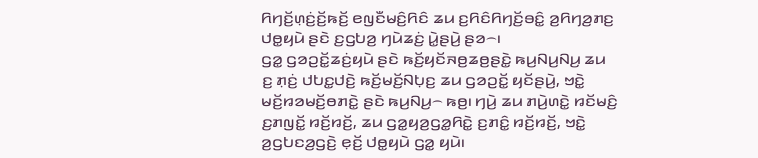ꤖꤚꤢꤩ꤬ꤛ꤫ꤢꤦ꤬ꤢꤩ꤬ꤒꤢꤩ꤬ ꤕꤜꤢꤪꤗꤢꤨ꤬ꤖꤢꤨ ꤘꤣ ꤢ꤬ꤖꤢꤨꤖꤚꤢꤩ꤬ꤋꤢꤨ꤭ ꤤ꤬ꤖꤚꤤ꤬ꤊꤢ꤬ ꤓꤥ꤭ꤟꤣꤧ ꤔꤢꤧ ꤢ꤬ꤞꤝꤤ꤬ ꤚꤣꤧꤘꤢꤦ꤬ ꤣꤧ꤭ꤔꤣꤧ꤬ ꤔꤤ꤮꤯
ꤞꤤ꤭ ꤞꤤꤑꤢꤩ꤭ꤘꤢꤦ꤬ꤟꤣꤧ ꤔꤢꤧ ꤒꤢꤩ꤬ꤟꤢꤩꤏꤥ꤬ꤘꤥ꤬ꤔꤢꤧ꤭ ꤒꤣ꤬ꤡꤣ꤬ꤡꤣ꤬ ꤘꤣ ꤢ꤬ ꤊ꤫ꤢꤦ꤬ ꤓꤝꤢ꤭ꤓꤢꤧ꤬ ꤒꤢꤩ꤬ꤗꤢꤩ꤬ꤡꤝ꤫ꤢ꤬ ꤘꤣ ꤞꤤꤑꤢꤩ꤭ ꤟꤢꤩꤔꤣꤧ꤬, ꤠꤢꤧ꤭ ꤗꤢꤩ꤬ꤙꤤꤗꤢꤩ꤬ꤥꤊꤢꤧ꤭ ꤔꤢꤧ ꤒꤣ꤬ꤡꤣ꤬꤮ ꤒꤥ꤬꤯ ꤚꤣꤧ꤬ ꤘꤣ ꤊꤣꤧ꤬ꤛꤢꤧ꤭ ꤙꤢꤩꤗꤢꤨ꤬ ꤢ꤬ꤊꤜꤢꤩ꤭ ꤙꤢꤩ꤬ꤙꤢꤩ꤬, ꤘꤣ ꤞꤤ꤭ꤟꤤ꤬ꤞꤤ꤭ꤖꤢꤧ꤭ ꤢ꤬ꤊꤢꤨ꤭ ꤙꤢꤩ꤬ꤙꤢꤩ꤬, ꤠꤢꤧ꤭ ꤤ꤬ꤞꤝꤢꤤ꤬ꤞꤢꤧ꤬ ꤕ꤫ꤢꤩ꤬ ꤓꤥ꤭ꤟꤣꤧ ꤞꤤ꤭ ꤟꤣꤧ꤯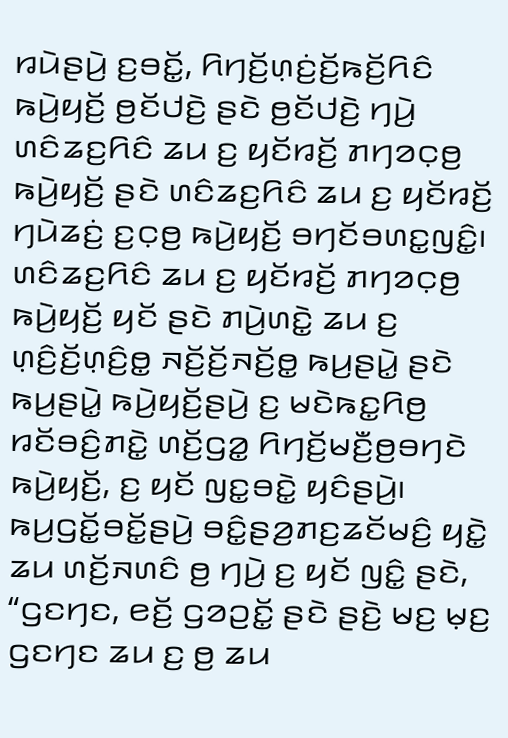ꤙꤣꤧꤔꤣꤧ꤬ ꤢ꤬ꤋꤢꤩ꤭, ꤖꤚꤢꤩ꤬ꤛ꤫ꤢꤦ꤬ꤢꤩ꤬ꤒꤢꤩ꤬ꤖꤢꤨ ꤒꤣꤧ꤬ꤟꤢꤩ꤬ ꤥ꤬ꤢꤩꤓꤢꤧ꤬ ꤔꤢꤧ ꤥ꤬ꤢꤩꤓꤢꤧ꤬ ꤚꤣꤧ꤬ ꤛꤢꤨꤘꤢ꤬ꤖꤢꤨ ꤘꤣ ꤢ꤬ ꤟꤢꤩꤙꤢꤩ꤬ ꤊꤚꤤꤍ꤫ꤥ꤬ ꤒꤣꤧ꤬ꤟꤢꤩ꤬ ꤔꤢꤧ ꤛꤢꤨꤘꤢ꤬ꤖꤢꤨ ꤘꤣ ꤢ꤬ ꤟꤢꤩꤙꤢꤩ꤬ ꤚꤣꤧꤘꤢꤦ꤬ ꤢ꤬ꤍ꤫ꤥ꤬ ꤒꤣꤧ꤬ꤟꤢꤩ꤬ ꤋꤚꤢꤩꤋꤛꤢ꤭ꤜꤢꤨ꤭꤯ ꤛꤢꤨꤘꤢ꤬ꤖꤢꤨ ꤘꤣ ꤢ꤬ ꤟꤢꤩꤙꤢꤩ꤬ ꤊꤚꤤꤍ꤫ꤥ꤬ ꤒꤣꤧ꤬ꤟꤢꤩ꤬ ꤟꤢꤩ ꤔꤢꤧ ꤊꤣꤧ꤬ꤛꤢꤧ꤭ ꤘꤣ ꤢ꤬ ꤛ꤫ꤢꤨ꤬ꤢꤩ꤬ꤛ꤫ꤢꤨ꤬ꤥ꤭ ꤏꤢꤩ꤬ꤢꤩ꤬ꤏꤢꤩ꤬ꤥ꤭ ꤒꤣ꤬ꤔꤣꤧ꤭ ꤔꤢꤧ ꤒꤣ꤬ꤔꤣꤧ꤭ ꤒꤣꤧ꤬ꤟꤢꤩ꤬ꤔꤣꤧ꤬ ꤢ꤬ ꤗꤢꤧꤒꤢ꤭ꤖꤥ꤬ ꤙꤢꤩꤋꤢꤨ꤬ꤊꤢꤧ꤭ ꤛꤢꤩ꤬ꤞꤤ꤭ ꤖꤚꤢꤩ꤬ꤗꤢꤪ꤬ꤥ꤬ꤋꤚꤢꤧ ꤒꤣꤧ꤬ꤟꤢꤩ꤬, ꤢ꤬ ꤟꤢꤩ ꤜꤢ꤭ꤋꤢꤧ꤭ ꤟꤢꤨꤔꤣꤧ꤬꤯
ꤒꤣ꤬ꤞꤢꤩ꤭ꤋꤢꤩ꤭ꤔꤣꤧ꤬ ꤋꤢꤨ꤭ꤔꤤ꤬ꤊꤢ꤬ꤘꤢꤩꤗꤢꤨ꤬ ꤟꤢꤧ꤭ ꤘꤣ ꤛꤢꤩ꤬ꤏꤛꤢꤨ ꤥ꤬ ꤚꤣꤧ꤬ ꤢ꤬ ꤟꤢꤩ ꤜꤢꤨ꤭ ꤔꤢꤧ, “ꤞꤢꤚꤢ, ꤕꤢꤩ꤬ ꤞꤤꤑꤢꤩ꤭ ꤔꤢꤧ ꤔꤢꤧ꤬ ꤗꤢ꤬ ꤗ꤫ꤢ꤬ ꤞꤢꤚꤢ ꤘꤣ ꤢ꤬ ꤥ꤬ ꤘꤣ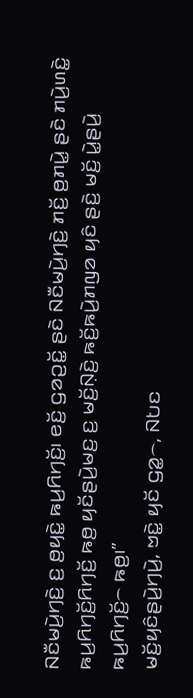ꤡꤢꤪꤗꤣꤧ꤬ꤚꤢꤧ꤬ ꤢ꤬ ꤥ꤬ꤟꤢꤧ꤭ ꤒꤣ꤬ꤖꤚꤢꤩ꤬꤯ ꤕꤢꤩ꤬ ꤞꤤꤑꤢꤩ꤭ ꤔꤢꤧ ꤡꤢꤪꤗꤣꤧ꤬ꤚꤢꤧ꤬ ꤊꤢꤩ꤬ ꤥ꤬ꤊꤣꤧ꤭ ꤔꤢꤧ ꤊꤣꤧ꤬ꤛꤢꤧ꤭ ꤒꤣ꤬ꤖꤚꤢꤩ꤬ꤖꤚꤢꤩ꤬ ꤒꤥ꤬ ꤟꤢꤩꤔꤣꤧ꤬ꤗꤢ꤬ ꤢ꤬ ꤗꤢꤩ꤬ꤡ꤫ꤢꤧ꤬ ꤒꤢꤩ꤬ꤒꤣꤧ꤬ꤊꤜꤤ ꤟꤢꤨ ꤔꤢꤧ꤬ ꤗꤢꤩ꤬ ꤣꤧ꤭ꤔꤣꤧ꤬ ꤒꤣ꤬ꤖꤚꤢꤩ꤬꤮ ꤒꤥ꤬꤯”
ꤗꤢꤩ꤬ꤟꤢꤨꤔꤣꤧ꤬ꤚꤣꤧ꤬, ꤠꤢꤧ꤭ ꤟꤢꤩ ꤞꤤ꤭꤮, ꤡꤝꤢ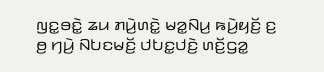ꤜꤢ꤭ꤋꤢꤧ꤭ ꤘꤣ ꤊꤣꤧ꤬ꤛꤢꤧ꤭ ꤗꤤ꤭ꤡꤣ꤬ ꤒꤣꤧ꤬ꤟꤢꤩ꤬ ꤢ꤬ ꤥ꤬ ꤚꤣꤧ꤬ ꤡꤝꤢꤗꤢꤩ꤬ ꤓꤝꤢ꤭ꤓꤢꤧ꤬ ꤛꤢꤩ꤬ꤞꤤ꤭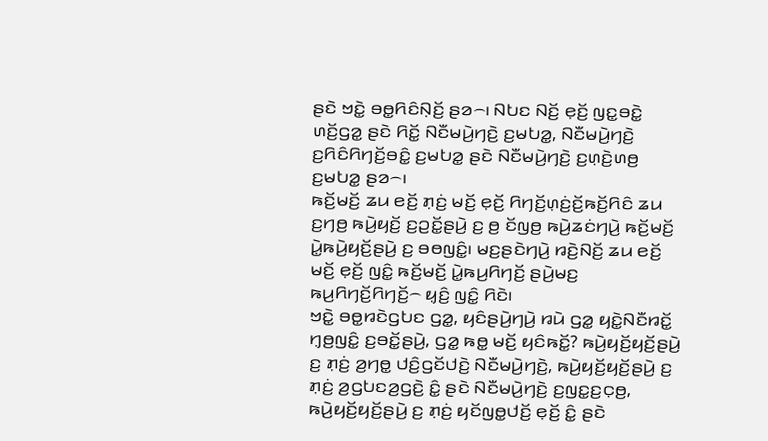ꤔꤢꤧ ꤠꤢꤧ꤭ ꤋꤥ꤭ꤖꤢꤨꤡ꤫ꤢꤩ꤬ ꤔꤤ꤮꤯ ꤡꤝꤢ ꤡꤢꤩ꤬ ꤕ꤫ꤢꤩ꤬ ꤜꤢ꤭ꤋꤢꤧ꤭ ꤛꤢꤩ꤬ꤞꤤ꤭ ꤔꤢꤧ ꤖꤢꤩ꤭ ꤡꤢꤪꤗꤣꤧ꤬ꤚꤢꤧ꤬ ꤢ꤬ꤗꤝꤤ꤭, ꤡꤢꤪꤗꤣꤧ꤬ꤚꤢꤧ꤬ ꤢ꤬ꤖꤢꤨꤖꤚꤢꤩ꤬ꤋꤢꤨ꤭ ꤢ꤬ꤗꤝꤤ꤭ ꤔꤢꤧ ꤡꤢꤪꤗꤣꤧ꤬ꤚꤢꤧ꤬ ꤢ꤬ꤛ꤫ꤢꤧ꤬ꤛꤥ꤬ ꤢ꤬ꤗꤝꤤ꤭ ꤔꤤ꤮꤯
ꤒꤢꤩ꤬ꤗꤢꤩ꤬ ꤘꤣ ꤕꤢꤩ꤬ ꤊ꤫ꤢꤦ꤬ ꤗꤢꤩ꤬ ꤕ꤫ꤢꤩ꤬ ꤖꤚꤢꤩ꤬ꤛ꤫ꤢꤦ꤬ꤢꤩ꤬ꤒꤢꤩ꤬ꤖꤢꤨ ꤘꤣ ꤢ꤬ꤚꤥ꤬ ꤒꤣꤧ꤬ꤟꤢꤩ꤬ ꤢ꤬ꤑꤢꤩ꤭ꤔꤣꤧ꤬ ꤢ꤬ ꤥ꤬ ꤢꤩꤜꤥ꤬ ꤒꤣꤧ꤬ꤘꤢꤦꤚꤣꤧ꤬ ꤒꤢꤩ꤬ꤗꤢꤩ꤬ ꤣꤧ꤭ꤒꤣꤧ꤬ꤟꤢꤩ꤬ꤔꤣꤧ꤬ ꤢ꤬ ꤋꤥꤜꤢꤨ꤭꤯ ꤗꤢ꤬ꤔꤢꤧꤚꤣꤧ꤬ ꤙꤢꤧ꤬ꤡꤢꤩ꤬ ꤘꤣ ꤕꤢꤩ꤬ ꤗꤢꤩ꤬ ꤕ꤫ꤢꤩ꤬ ꤜꤢꤨ꤭ ꤒꤢꤩ꤬ꤗꤢꤩ꤬ ꤣꤧ꤭ꤒꤣ꤬ꤖꤚꤢꤩ꤬ ꤔꤣꤧ꤬ꤗꤢ꤬ ꤒꤣ꤬ꤖꤚꤢꤩ꤬ꤖꤚꤢꤩ꤬꤮ ꤟ꤫ꤢꤨ꤬ ꤜꤢꤨ꤭ ꤖꤢꤧ꤯
ꤠꤢꤧ꤭ ꤋꤥ꤭ꤙꤢꤧꤞꤝꤢ ꤞꤤ꤭, ꤟꤢꤨꤔꤣꤧ꤬ꤚꤣꤧ꤬ ꤙꤣꤧ ꤞꤤ꤭ ꤟꤢꤧ꤭ꤡꤢꤪꤙꤢꤩ꤭ ꤚ꤫ꤥ꤬ꤜꤢꤨ꤭ ꤢ꤬ꤋꤢꤩ꤭ꤔꤣꤧ꤬, ꤞꤤ꤭ ꤒꤥ꤭ ꤗꤢꤩ꤬ ꤟꤢꤨꤒꤢꤩ꤭? ꤒꤣꤧ꤬ꤟꤢꤩ꤬ꤟꤢꤩ꤬ꤔꤣꤧ꤬ ꤢ꤬ ꤊ꤫ꤢꤦ꤬ ꤤ꤬ꤚꤥ꤭ ꤓꤢꤨ꤬ꤞꤢꤩꤓꤢꤧ꤬ ꤡꤢꤪꤗꤣꤧ꤬ꤚꤢꤧ꤬, ꤒꤣꤧ꤬ꤟꤢꤩ꤬ꤟꤢꤩ꤬ꤔꤣꤧ꤬ ꤢ꤬ ꤊ꤫ꤢꤦ꤬ ꤤ꤬ꤞꤝꤢꤤ꤬ꤞꤢꤧ꤬ ꤢꤨ꤭ ꤔꤢꤧ ꤡꤢꤪꤗꤣꤧ꤬ꤚꤢꤧ꤬ ꤢ꤬ꤜꤢ꤭ꤢ꤬ꤍ꤫ꤥ꤬, ꤒꤣꤧ꤬ꤟꤢꤩ꤬ꤟꤢꤩ꤬ꤔꤣꤧ꤬ ꤢ꤬ ꤊ꤫ꤢꤦ꤬ ꤟꤢꤩꤜꤥ꤭ꤓꤢꤩ꤬ ꤕ꤫ꤢꤩ꤬ ꤢꤨ꤭ ꤔꤢꤧ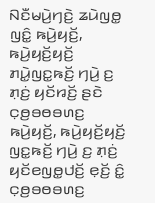ꤡꤢꤪꤗꤣꤧ꤬ꤚꤢꤧ꤬ ꤘꤣꤧꤜꤥ꤭ ꤜꤢꤨ꤭ ꤒꤣꤧ꤬ꤟꤢꤩ꤬, ꤒꤣꤧ꤬ꤟꤢꤩ꤬ꤟꤢꤩ꤬ ꤊꤣꤧ꤭ꤜꤢ꤭ꤒꤢꤩ꤬ ꤚꤣꤧ꤬ ꤢ꤬ ꤊ꤫ꤢꤦ꤬ ꤟꤢꤩꤙꤢꤩ꤬ ꤔꤢꤧ ꤍ꤫ꤥ꤬ꤋꤥꤋꤛꤢ꤬ ꤒꤣꤧ꤬ꤟꤢꤩ꤬, ꤒꤣꤧ꤬ꤟꤢꤩ꤬ꤟꤢꤩ꤬ ꤜꤢ꤭ꤒꤢꤩ꤬ ꤚꤣꤧ꤬ ꤢ꤬ ꤊ꤫ꤢꤦ꤬ ꤟꤢꤩꤕꤜꤥ꤭ꤓꤢꤩ꤬ ꤕ꤫ꤢꤩ꤬ ꤢꤨ꤭ ꤍ꤫ꤥ꤬ꤋꤥꤋꤛꤢ꤬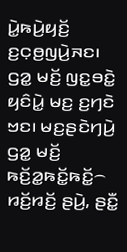ꤣꤧ꤭ꤒꤣꤧ꤬ꤟꤢꤩ꤬ ꤢ꤬ꤍ꤫ꤥ꤬ꤜꤣꤧ꤬ꤏꤢ꤯ ꤞꤤ꤭ ꤗꤢꤩ꤬ ꤜꤢ꤭ꤋꤢꤧ꤭ ꤟꤢꤨꤣꤧ꤭ ꤗꤢ꤬ ꤢ꤬ꤚꤢꤧ ꤠꤢ꤯ ꤗꤢ꤬ꤔꤢꤧꤚꤣꤧ꤬ ꤞꤤ꤭ ꤗꤢꤩ꤬ ꤒꤢꤩ꤬ꤤ꤭ꤒꤢꤩ꤭ꤒꤢꤩ꤭꤮ ꤙꤢꤩ꤬ꤙꤢꤩ꤬ ꤔꤣꤧ꤬, ꤔꤢꤪ꤭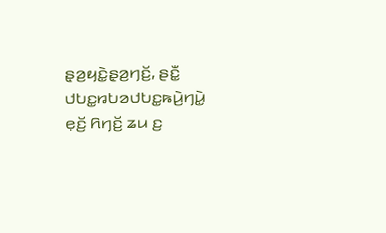ꤔ꤫ꤤ꤬ꤟꤢꤧ꤭ꤔ꤫ꤤ꤬ꤚꤢꤩ꤬, ꤔꤢꤪ꤭ ꤓꤝꤢ꤭ꤙꤝꤤꤓꤝꤢ꤭ꤒꤣꤧ꤬ꤚꤣꤧ꤭ ꤕ꤫ꤢꤩ꤬ ꤖꤚꤢꤩ꤬ ꤘꤣ ꤢ꤬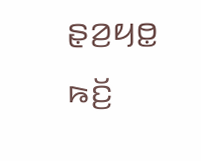ꤔ꤫ꤤ꤬ꤟꤥ꤭ ꤒꤢꤩ꤬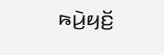ꤒꤣꤧ꤬ꤟꤢꤩ꤬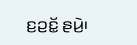ꤢ꤬ꤑꤢꤩ꤭ ꤔꤣꤧ꤬꤯